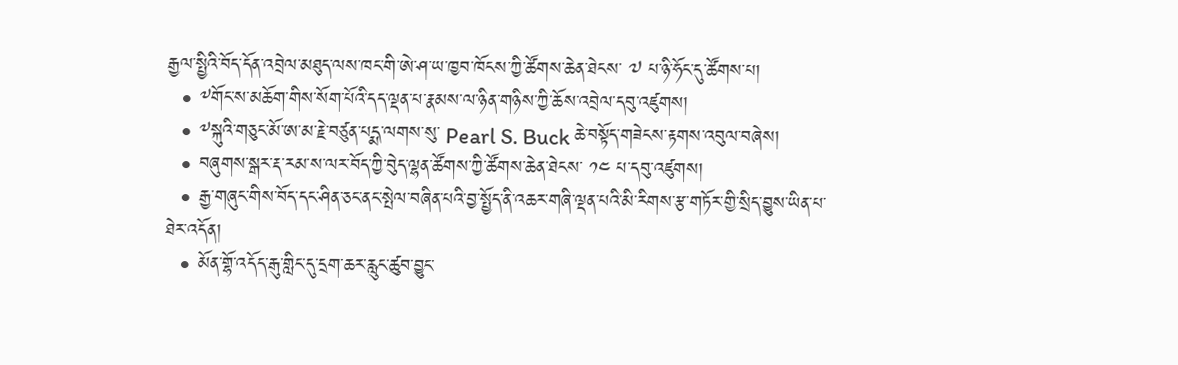རྒྱལ་སྤྱིའི་བོད་དོན་འབྲེལ་མཐུད་ལས་ཁང་གི་ཨེ་ཤ་ཡ་ཁྱབ་ཁོངས་ཀྱི་ཚོགས་ཆེན་ཐེངས་ ༧ པ་ཉི་ཧོང་དུ་ཚོགས་པ།
  • ༸གོང་ས་མཆོག་གིས་སོག་པོའི་དད་ལྡན་པ་རྣམས་ལ་ཉིན་གཉིས་ཀྱི་ཆོས་འབྲེལ་དབུ་འཛུགས།
  • ༸སྐུའི་གཅུང་མོ་ཨ་མ་རྗེ་བཙུན་པདྨ་ལགས་སུ་ Pearl S. Buck ཆེ་བསྟོད་གཟེངས་རྟགས་འབུལ་བཞེས།
  • བཞུགས་སྒར་རྡ་རམ་ས་ལར་བོད་ཀྱི་བེུད་ལྷན་ཚོགས་ཀྱི་ཚོགས་ཆེན་ཐེངས་ ༡༤ པ་དབུ་འཛུགས།
  • རྒྱ་གཞུང་གིས་བོད་དང་ཤིན་ཅང་ནང་སྤེལ་བཞིན་པའི་བྱ་སྤྱོད་ནི་འཆར་གཞི་ལྡན་པའི་མི་རིགས་རྩ་གཏོར་གྱི་སྲིད་བྱུས་ཡིན་པ་ཐེར་འདོན།
  • མོན་གྷོ་འདོད་རྒུ་གླིང་དུ་དྲག་ཆར་རླུང་ཚུབ་བྱུང་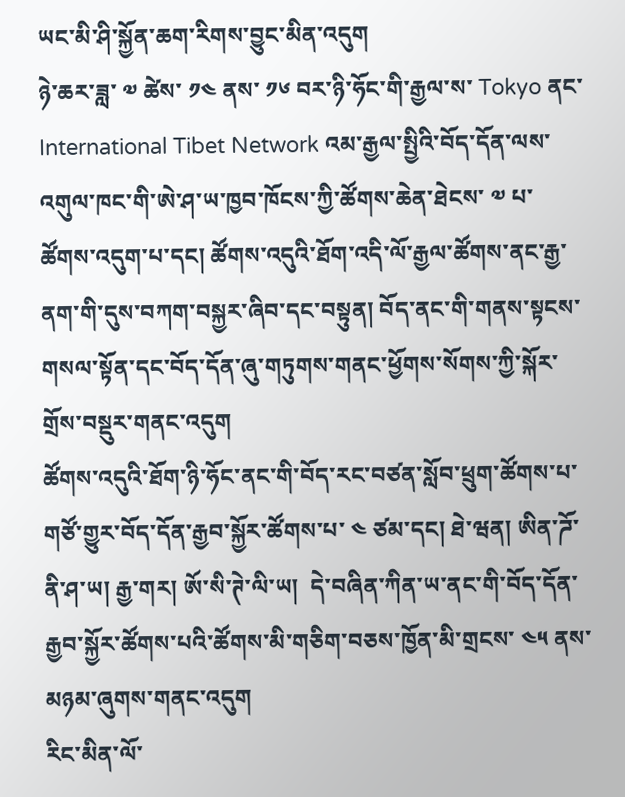ཡང་མི་ཤི་སྐྱོན་ཆག་རིགས་བྱུང་མིན་འདུག
ཉེ་ཆར་ཟླ་ ༧ ཚེས་ ༡༤ ནས་ ༡༦ བར་ཉི་ཧོང་གི་རྒྱལ་ས་ Tokyo ནང་ International Tibet Network འམ་རྒྱལ་སྤྱིའི་བོད་དོན་ལས་འགུལ་ཁང་གི་ཨེ་ཤ་ཡ་ཁྱབ་ཁོངས་ཀྱི་ཚོགས་ཆེན་ཐེངས་ ༧ པ་ཚོགས་འདུག་པ་དང། ཚོགས་འདུའི་ཐོག་འདི་ལོ་རྒྱལ་ཚོགས་ནང་རྒྱ་ནག་གི་དུས་བཀག་བསྐྱར་ཞིབ་དང་བསྟུན། བོད་ནང་གི་གནས་སྟངས་གསལ་སྟོན་དང་བོད་དོན་ཞུ་གཏུགས་གནང་ཕྱོགས་སོགས་ཀྱི་སྐོར་གྲོས་བསྡུར་གནང་འདུག
ཚོགས་འདུའི་ཐོག་ཉི་ཧོང་ནང་གི་བོད་རང་བཙན་སློབ་ཕྲུག་ཚོགས་པ་གཙོ་གྱུར་བོད་དོན་རྒྱབ་སྐྱོར་ཚོགས་པ་ ༤ ཙམ་དང། ཐེ་ཝན། ཨིན་ཌོ་ནི་ཤ་ཡ། རྒྱ་གར། ཨོ་སི་ཊེ་ལི་ཡ།  དེ་བཞིན་ཀིན་ཡ་ནང་གི་བོད་དོན་རྒྱབ་སྐྱོར་ཚོགས་པའི་ཚོགས་མི་གཅིག་བཅས་ཁྱོན་མི་གྲངས་ ༤༥ ནས་མཉམ་ཞུགས་གནང་འདུག
རིང་མིན་ལོ་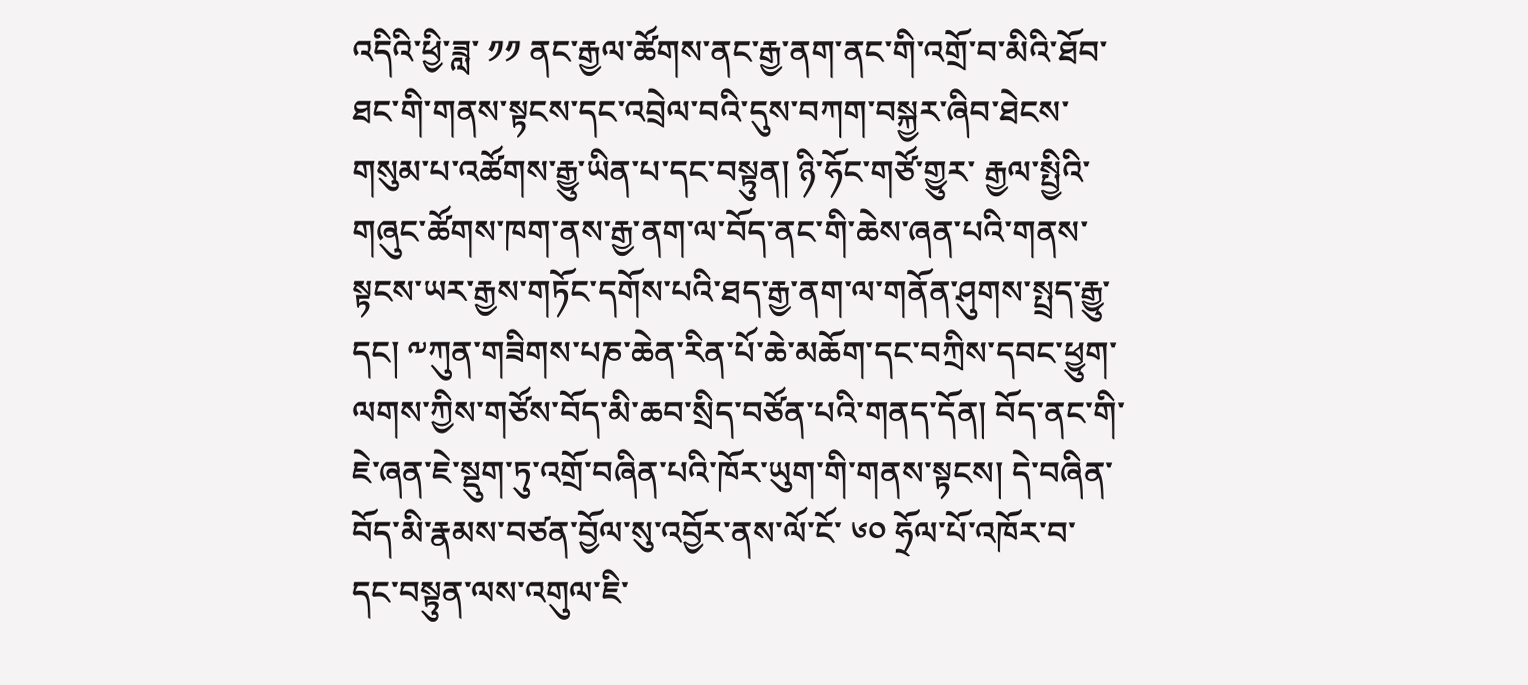འདིའི་ཕྱི་ཟླ་ ༡༡ ནང་རྒྱལ་ཚོགས་ནང་རྒྱ་ནག་ནང་གི་འགྲོ་བ་མིའི་ཐོབ་ཐང་གི་གནས་སྟངས་དང་འབྲེལ་བའི་དུས་བཀག་བསྐྱར་ཞིབ་ཐེངས་གསུམ་པ་འཚོགས་རྒྱུ་ཡིན་པ་དང་བསྟུན། ཉི་ཧོང་གཙོ་གྱུར་ རྒྱལ་སྤྱིའི་གཞུང་ཚོགས་ཁག་ནས་རྒྱ་ནག་ལ་བོད་ནང་གི་ཆེས་ཞན་པའི་གནས་སྟངས་ཡར་རྒྱས་གཏོང་དགོས་པའི་ཐད་རྒྱ་ནག་ལ་གནོན་ཤུགས་སྤྲད་རྒྱུ་དང། ༸ཀུན་གཟིགས་པཎ་ཆེན་རིན་པོ་ཆེ་མཆོག་དང་བཀྲིས་དབང་ཕྱུག་ལགས་ཀྱིས་གཙོས་བོད་མི་ཆབ་སྲིད་བཙོན་པའི་གནད་དོན། བོད་ནང་གི་ཇེ་ཞན་ཇེ་སྡུག་ཏུ་འགྲོ་བཞིན་པའི་ཁོར་ཡུག་གི་གནས་སྟངས། དེ་བཞིན་བོད་མི་རྣམས་བཙན་བྱོལ་སུ་འབྱོར་ནས་ལོ་ངོ་ ༦༠ ཧྲོལ་པོ་འཁོར་བ་དང་བསྟུན་ལས་འགུལ་ཇི་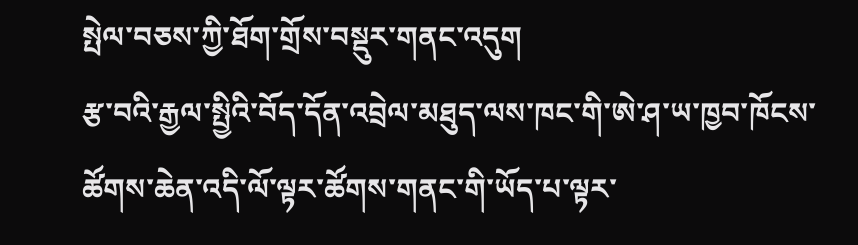སྤེལ་བཅས་ཀྱི་ཐོག་གྲོས་བསྡུར་གནང་འདུག
རྩ་བའི་རྒྱལ་སྤྱིའི་བོད་དོན་འབྲེལ་མཐུད་ལས་ཁང་གི་ཨེ་ཤ་ཡ་ཁྱབ་ཁོངས་ཚོགས་ཆེན་འདི་ལོ་ལྟར་ཚོགས་གནང་གི་ཡོད་པ་ལྟར་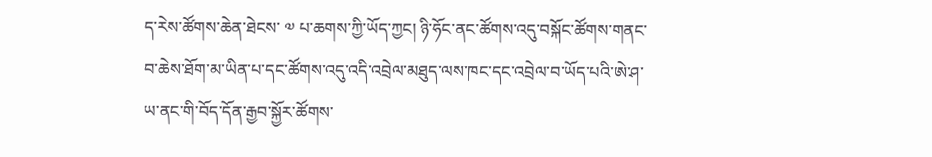ད་རེས་ཚོགས་ཆེན་ཐེངས་ ༧ པ་ཆགས་ཀྱི་ཡོད་ཀྱང། ཉི་ཧོང་ནང་ཚོགས་འདུ་བསྐོང་ཚོགས་གནང་བ་ཆེས་ཐོག་མ་ཡིན་པ་དང་ཚོགས་འདུ་འདི་འབྲེལ་མཐུད་ལས་ཁང་དང་འབྲེལ་བ་ཡོད་པའི་ཨེ་ཤ་ཡ་ནང་གི་བོད་དོན་རྒྱབ་སྐྱོར་ཚོགས་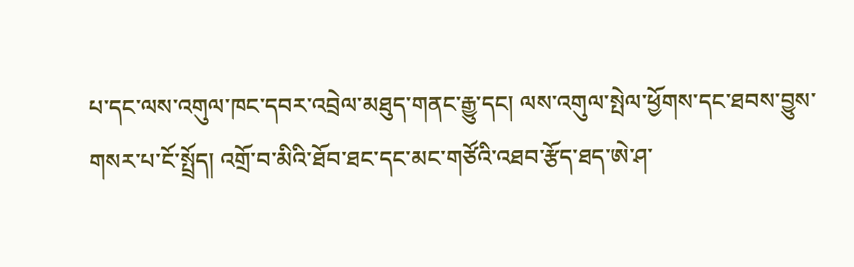པ་དང་ལས་འགུལ་ཁང་དབར་འབྲེལ་མཐུད་གནང་རྒྱུ་དང། ལས་འགུལ་སྤེལ་ཕྱོགས་དང་ཐབས་བྱུས་གསར་པ་ངོ་སྤྲོད། འགྲོ་བ་མིའི་ཐོབ་ཐང་དང་མང་གཙོའི་འཐབ་རྩོད་ཐད་ཨེ་ཤ་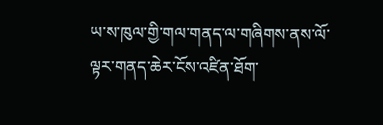ཡ་ས་ཁུལ་གྱི་གལ་གནད་ལ་གཞིགས་ནས་ལོ་ལྟར་གནད་ཆེར་ངོས་འཛིན་ཐོག་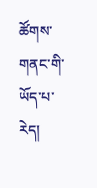ཚོགས་གནང་གི་ཡོད་པ་རེད།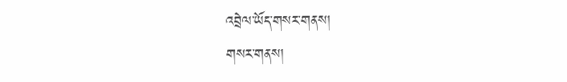འབྲེལ་ཡོད་གསར་གནས།
གསར་གནས།